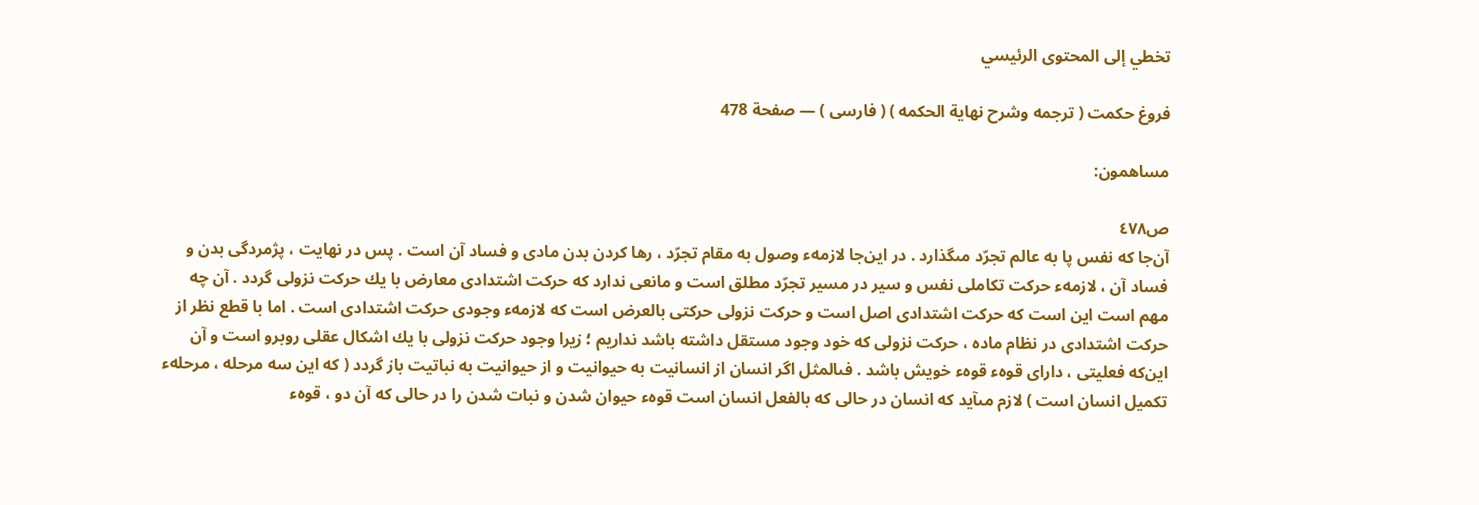تخطي إلى المحتوى الرئيسي

فروغ حكمت ( ترجمه وشرح نهاية الحكمه ) ( فارسى ) — صفحة 478

مساهمون:

ص٤٧٨
آن‌جا كه نفس پا به عالم تجرّد مىگذارد . در اين‌جا لازمهء وصول به مقام تجرّد ، رها كردن بدن مادى و فساد آن است . پس در نهايت ، پژمردگى بدن و فساد آن ، لازمهء حركت تكاملى نفس و سير در مسير تجرّد مطلق است و مانعى ندارد كه حركت اشتدادى معارض با يك حركت نزولى گردد . آن چه مهم است اين است كه حركت اشتدادى اصل است و حركت نزولى حركتى بالعرض است كه لازمهء وجودى حركت اشتدادى است . اما با قطع نظر از حركت اشتدادى در نظام ماده ، حركت نزولى كه خود وجود مستقل داشته باشد نداريم ؛ زيرا وجود حركت نزولى با يك اشكال عقلى روبرو است و آن اين‌كه فعليتى ، داراى قوهء قوهء خويش باشد . فىالمثل اگر انسان از انسانيت به حيوانيت و از حيوانيت به نباتيت باز گردد ( كه اين سه مرحله ، مرحلهء تكميل انسان است ) لازم مىآيد كه انسان در حالى كه بالفعل انسان است قوهء حيوان شدن و نبات شدن را در حالى كه آن دو ، قوهء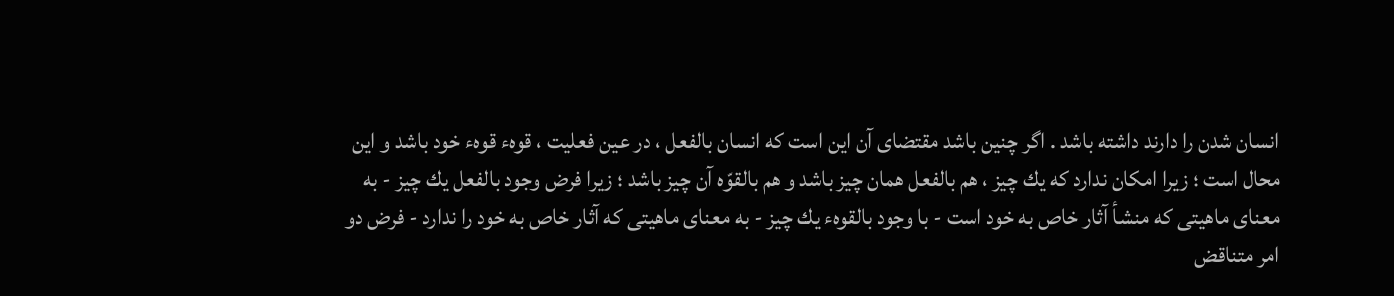انسان شدن را دارند داشته باشد . اگر چنين باشد مقتضاى آن اين است كه انسان بالفعل ، در عين فعليت ، قوهء قوهء خود باشد و اين محال است ؛ زيرا امكان ندارد كه يك چيز ، هم بالفعل همان چيز باشد و هم بالقوّه آن چيز باشد ؛ زيرا فرض وجود بالفعل يك چيز - به معناى ماهيتى كه منشأ آثار خاص به خود است - با وجود بالقوهء يك چيز - به معناى ماهيتى كه آثار خاص به خود را ندارد - فرض دو امر متناقض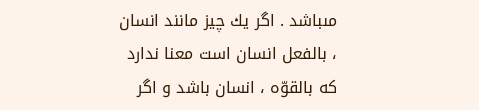مىباشد . اگر يك چيز مانند انسان ، بالفعل انسان است معنا ندارد كه بالقوّه ، انسان باشد و اگر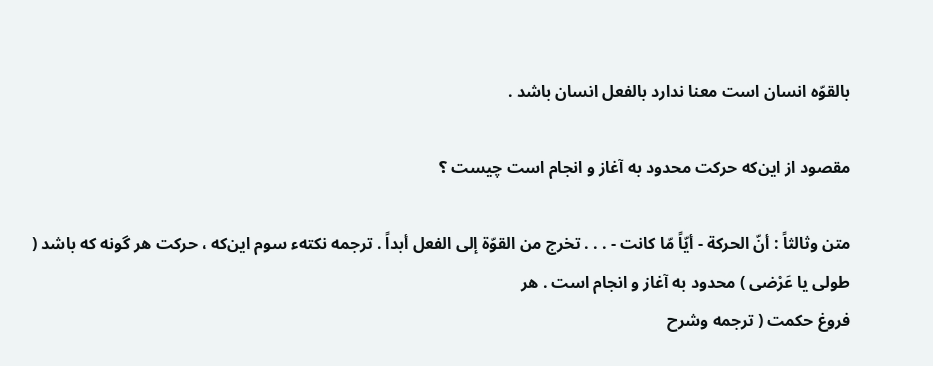بالقوّه انسان است معنا ندارد بالفعل انسان باشد .

مقصود از اين‌كه حركت محدود به آغاز و انجام است چيست ؟

متن وثالثاً : أنّ الحركة - أيّاً مّا كانت - . . . تخرج من القوّة إلى الفعل أبداً . ترجمه نكتهء سوم اين‌كه ، حركت هر گونه كه باشد ( طولى يا عَرْضى ) محدود به آغاز و انجام است . هر
فروغ حكمت ( ترجمه وشرح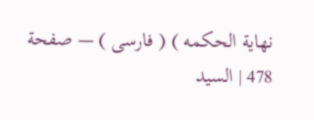نهاية الحكمه ) ( فارسى ) — صفحة 478 | السيد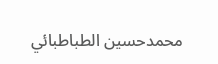محمدحسين الطباطبائي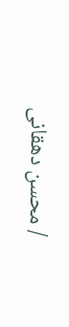/ محسن دهقانى